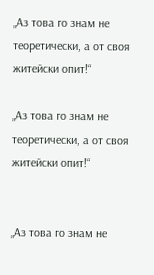„Аз това го знам не теоретически, а от своя житейски опит!“

„Аз това го знам не теоретически, а от своя житейски опит!“


„Аз това го знам не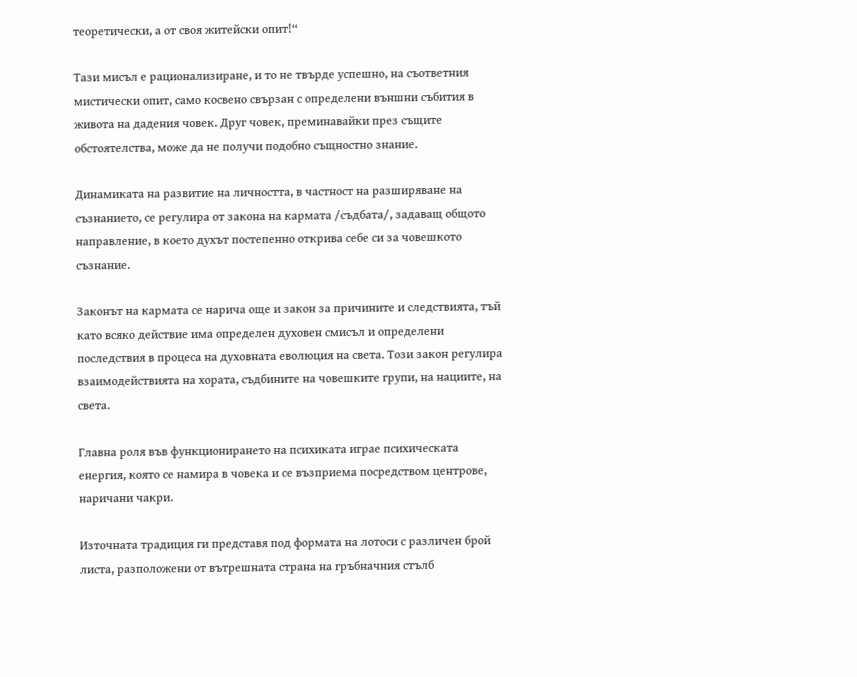теоретически, а от своя житейски опит!“

Тази мисъл е рационализиране, и то не твърде успешно, на съответния мистически опит, само косвено свързан с определени външни събития в живота на дадения човек. Друг човек, преминавайки през същите обстоятелства, може да не получи подобно същностно знание.

Динамиката на развитие на личността, в частност на разширяване на съзнанието, се регулира от закона на кармата /съдбата/, задаващ общото направление, в което духът постепенно открива себе си за човешкото съзнание.

Законът на кармата се нарича още и закон за причините и следствията, тъй като всяко действие има определен духовен смисъл и определени последствия в процеса на духовната еволюция на света. Този закон регулира взаимодействията на хората, съдбините на човешките групи, на нациите, на света.

Главна роля във функционирането на психиката играе психическата енергия, която се намира в човека и се възприема посредством центрове, наричани чакри.

Източната традиция ги представя под формата на лотоси с различен брой листа, разположени от вътрешната страна на гръбначния стълб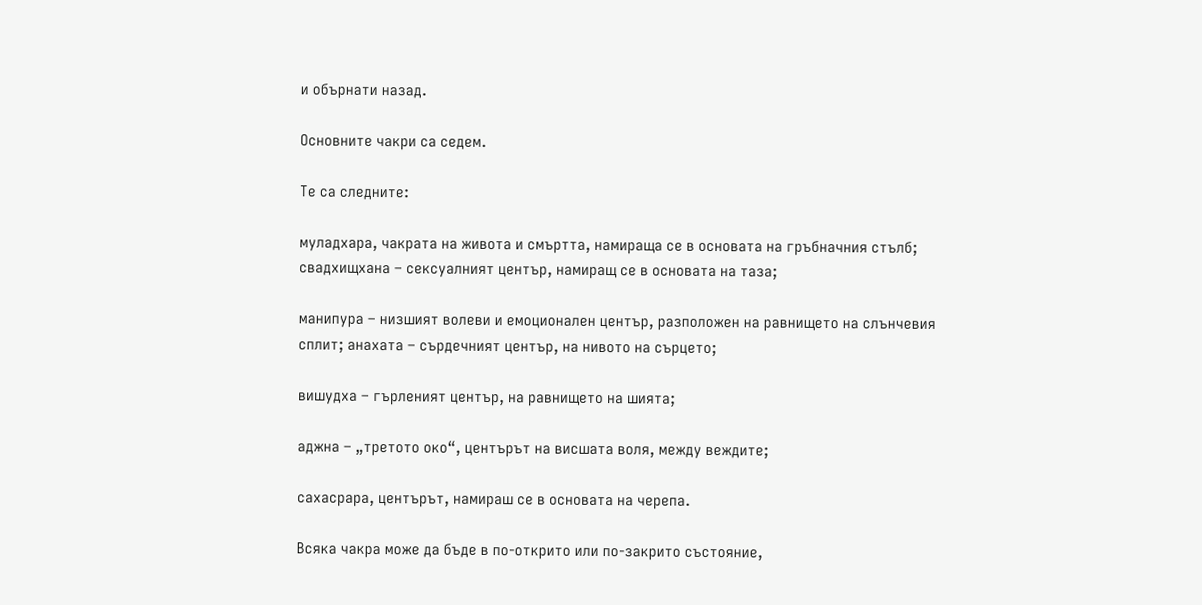и обърнати назад.

Основните чакри са седем.

Те са следните:

муладхара, чакрата на живота и смъртта, намираща се в основата на гръбначния стълб; свадхищхана – сексуалният център, намиращ се в основата на таза;

манипура – низшият волеви и емоционален център, разположен на равнището на слънчевия сплит; анахата – сърдечният център, на нивото на сърцето;

вишудха – гърленият център, на равнището на шията;

аджна – „третото око“, центърът на висшата воля, между веждите;

сахасрара, центърът, намираш се в основата на черепа.

Всяка чакра може да бъде в по-открито или по-закрито състояние,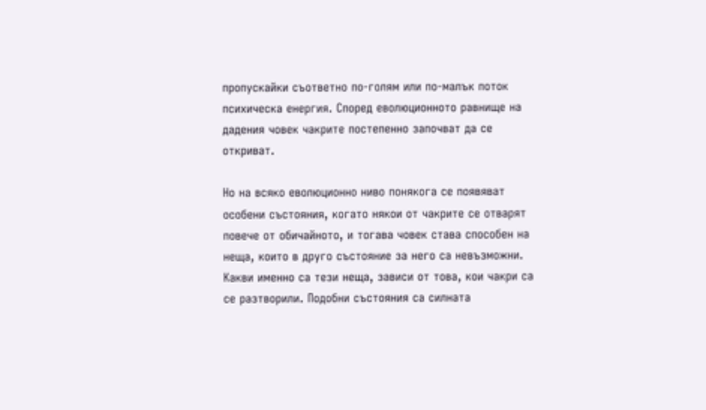пропускайки съответно по-голям или по-малък поток психическа енергия. Според еволюционното равнище на дадения човек чакрите постепенно започват да се откриват.

Но на всяко еволюционно ниво понякога се появяват особени състояния, когато някои от чакрите се отварят повече от обичайното, и тогава човек става способен на неща, които в друго състояние за него са невъзможни. Какви именно са тези неща, зависи от това, кои чакри са се разтворили. Подобни състояния са силната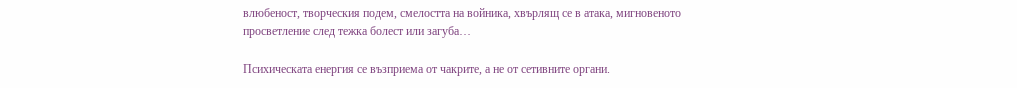влюбеност, творческия подем, смелостта на войника, хвърлящ се в атака, мигновеното просветление след тежка болест или загуба…

Психическата енергия се възприема от чакрите, а не от сетивните органи.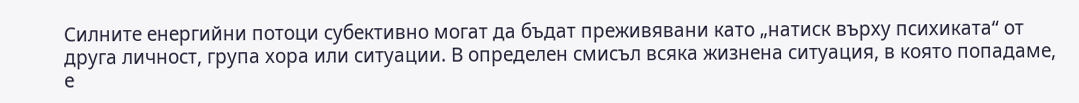Силните енергийни потоци субективно могат да бъдат преживявани като „натиск върху психиката“ от друга личност, група хора или ситуации. В определен смисъл всяка жизнена ситуация, в която попадаме, е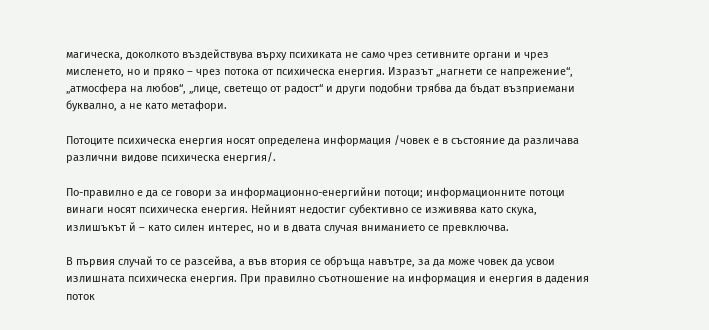магическа, доколкото въздействува върху психиката не само чрез сетивните органи и чрез мисленето, но и пряко – чрез потока от психическа енергия. Изразът „нагнети се напрежение“, „атмосфера на любов“, „лице, светещо от радост“ и други подобни трябва да бъдат възприемани буквално, а не като метафори.

Потоците психическа енергия носят определена информация /човек е в състояние да различава различни видове психическа енергия/.

По-правилно е да се говори за информационно-енергийни потоци; информационните потоци винаги носят психическа енергия. Нейният недостиг субективно се изживява като скука, излишъкът й – като силен интерес, но и в двата случая вниманието се превключва.

В първия случай то се разсейва, а във втория се обръща навътре, за да може човек да усвои излишната психическа енергия. При правилно съотношение на информация и енергия в дадения поток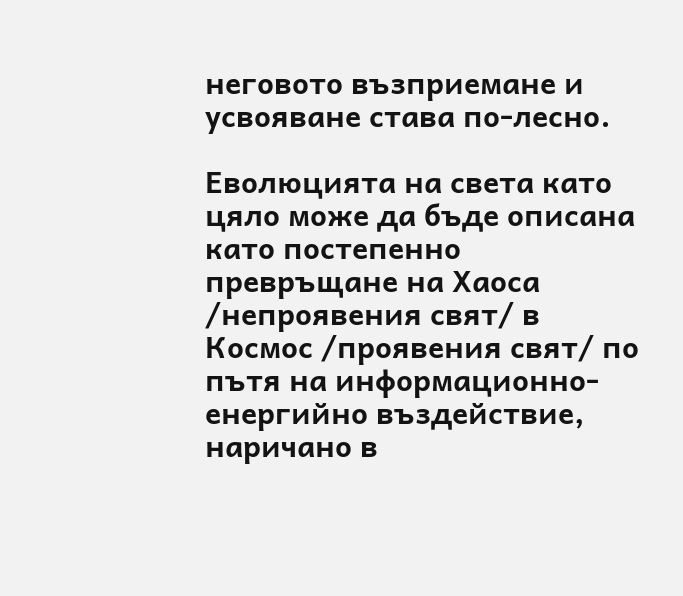неговото възприемане и усвояване става по-лесно.

Еволюцията на света като цяло може да бъде описана като постепенно превръщане на Хаоса /непроявения свят/ в Космос /проявения свят/ по пътя на информационно-енергийно въздействие, наричано в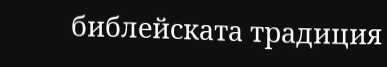библейската традиция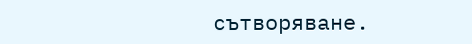сътворяване.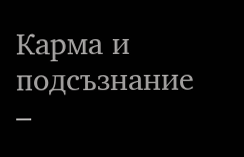Карма и подсъзнание –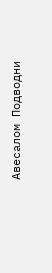Авесалом Подводни